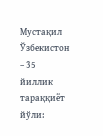Мустақил Ўзбекистон – 35 йиллик тараққиёт йўли: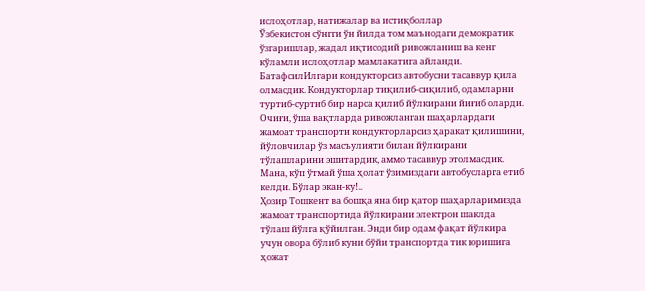ислоҳотлар, натижалар ва истиқболлар
Ўзбекистон сўнгги ўн йилда том маънодаги демократик ўзгаришлар, жадал иқтисодий ривожланиш ва кенг кўламли ислоҳотлар мамлакатига айланди.
БатафсилИлгари кондукторсиз автобусни тасаввур қила олмасдик. Кондукторлар тиқилиб-сиқилиб, одамларни туртиб-суртиб бир нарса қилиб йўлкирани йиғиб оларди.
Очиғи, ўша вақтларда ривожланган шаҳарлардаги жамоат транспорти кондукторларсиз ҳаракат қилишини, йўловчилар ўз масъулияти билан йўлкирани тўлашларини эшитардик, аммо тасаввур этолмасдик. Мана, кўп ўтмай ўша ҳолат ўзимиздаги автобусларга етиб келди. Бўлар экан-ку!..
Ҳозир Тошкент ва бошқа яна бир қатор шаҳарларимизда жамоат транспортида йўлкирани электрон шаклда тўлаш йўлга қўйилган. Энди бир одам фақат йўлкира учун овора бўлиб куни бўйи транспортда тик юришига ҳожат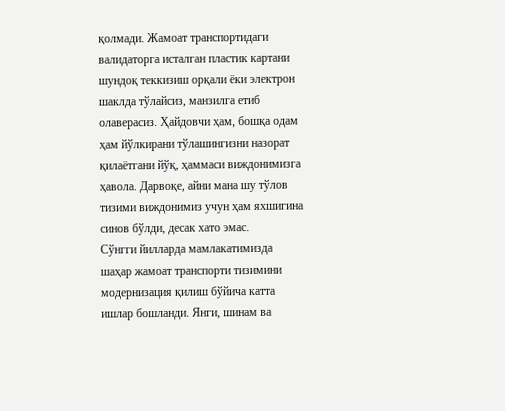қолмади. Жамоат транспортидаги валидаторга исталган пластик картани шундоқ теккизиш орқали ёки электрон шаклда тўлайсиз, манзилга етиб олаверасиз. Ҳайдовчи ҳам, бошқа одам ҳам йўлкирани тўлашингизни назорат қилаётгани йўқ, ҳаммаси виждонимизга ҳавола. Дарвоқе, айни мана шу тўлов тизими виждонимиз учун ҳам яхшигина синов бўлди, десак хато эмас.
Сўнгги йилларда мамлакатимизда шаҳар жамоат транспорти тизимини модернизация қилиш бўйича катта ишлар бошланди. Янги, шинам ва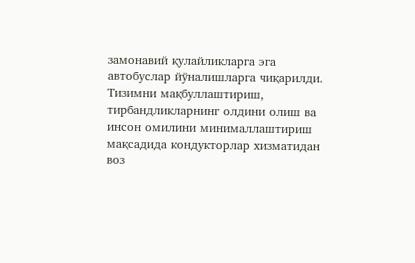замонавий қулайликларга эга автобуслар йўналишларга чиқарилди. Тизимни мақбуллаштириш, тирбандликларнинг олдини олиш ва инсон омилини минималлаштириш мақсадида кондукторлар хизматидан воз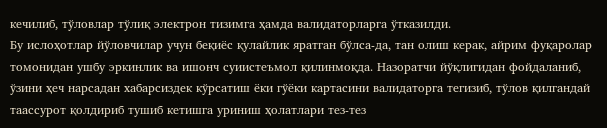кечилиб, тўловлар тўлиқ электрон тизимга ҳамда валидаторларга ўтказилди.
Бу ислоҳотлар йўловчилар учун беқиёс қулайлик яратган бўлса-да, тан олиш керак, айрим фуқаролар томонидан ушбу эркинлик ва ишонч суиистеъмол қилинмоқда. Назоратчи йўқлигидан фойдаланиб, ўзини ҳеч нарсадан хабарсиздек кўрсатиш ёки гўёки картасини валидаторга тегизиб, тўлов қилгандай таассурот қолдириб тушиб кетишга уриниш ҳолатлари тез-тез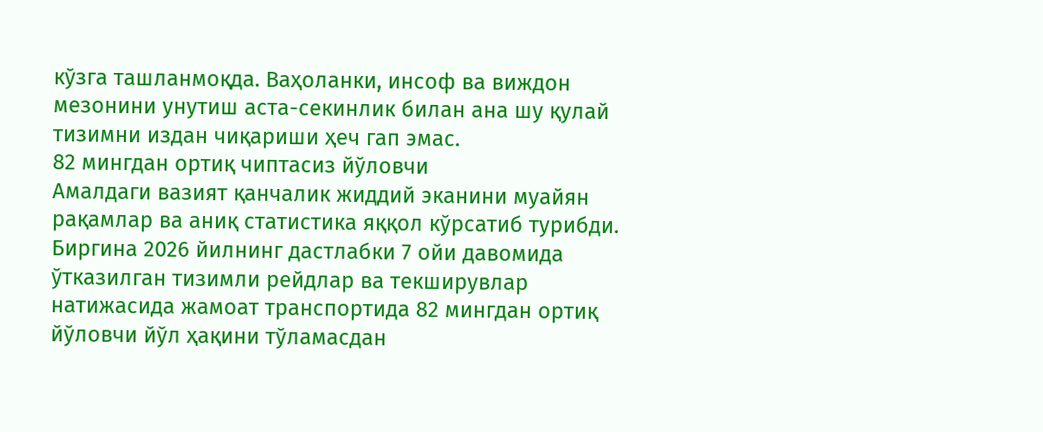кўзга ташланмоқда. Ваҳоланки, инсоф ва виждон мезонини унутиш аста-секинлик билан ана шу қулай тизимни издан чиқариши ҳеч гап эмас.
82 мингдан ортиқ чиптасиз йўловчи
Амалдаги вазият қанчалик жиддий эканини муайян рақамлар ва аниқ статистика яққол кўрсатиб турибди. Биргина 2026 йилнинг дастлабки 7 ойи давомида ўтказилган тизимли рейдлар ва текширувлар натижасида жамоат транспортида 82 мингдан ортиқ йўловчи йўл ҳақини тўламасдан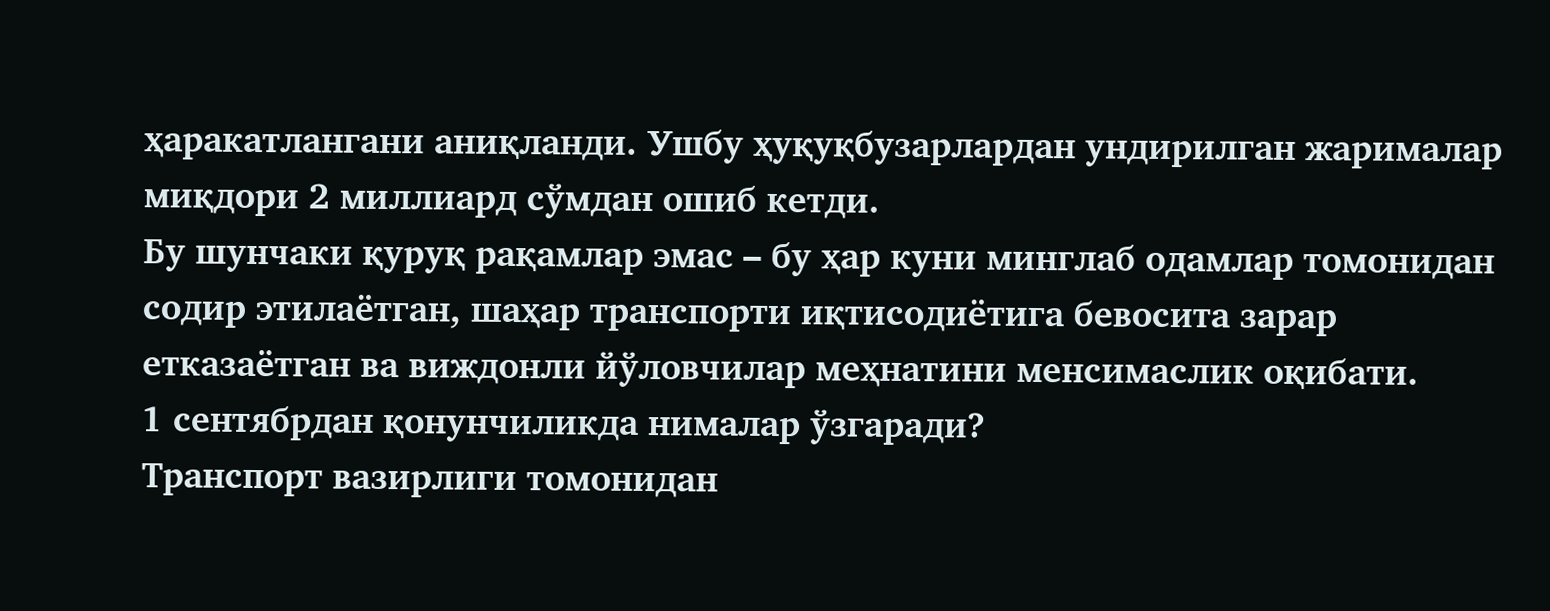ҳаракатлангани аниқланди. Ушбу ҳуқуқбузарлардан ундирилган жарималар миқдори 2 миллиард сўмдан ошиб кетди.
Бу шунчаки қуруқ рақамлар эмас – бу ҳар куни минглаб одамлар томонидан содир этилаётган, шаҳар транспорти иқтисодиётига бевосита зарар етказаётган ва виждонли йўловчилар меҳнатини менсимаслик оқибати.
1 сентябрдан қонунчиликда нималар ўзгаради?
Транспорт вазирлиги томонидан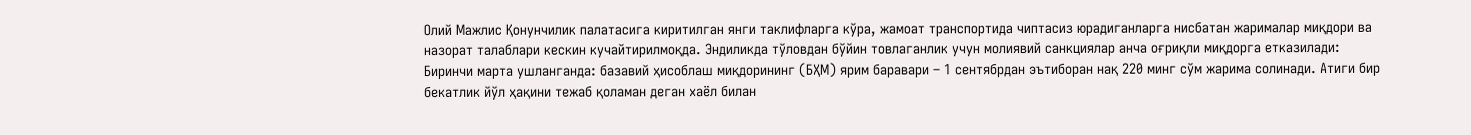Олий Мажлис Қонунчилик палатасига киритилган янги таклифларга кўра, жамоат транспортида чиптасиз юрадиганларга нисбатан жарималар миқдори ва назорат талаблари кескин кучайтирилмоқда. Эндиликда тўловдан бўйин товлаганлик учун молиявий санкциялар анча оғриқли миқдорга етказилади:
Биринчи марта ушланганда: базавий ҳисоблаш миқдорининг (БҲМ) ярим баравари – 1 сентябрдан эътиборан нақ 220 минг сўм жарима солинади. Атиги бир бекатлик йўл ҳақини тежаб қоламан деган хаёл билан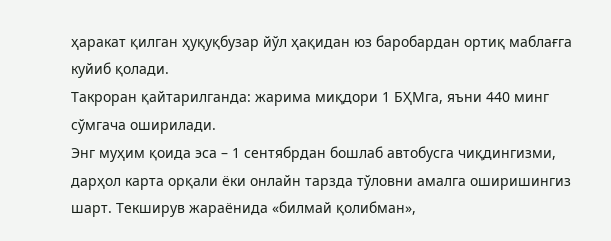ҳаракат қилган ҳуқуқбузар йўл ҳақидан юз баробардан ортиқ маблағга куйиб қолади.
Такроран қайтарилганда: жарима миқдори 1 БҲМга, яъни 440 минг сўмгача оширилади.
Энг муҳим қоида эса – 1 сентябрдан бошлаб автобусга чиқдингизми, дарҳол карта орқали ёки онлайн тарзда тўловни амалга оширишингиз шарт. Текширув жараёнида «билмай қолибман»,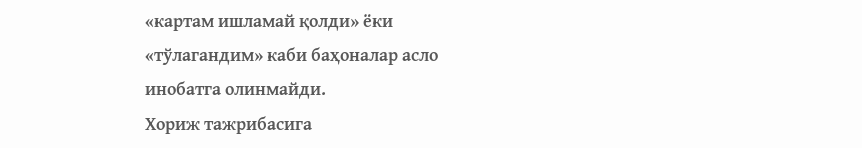«картам ишламай қолди» ёки «тўлагандим» каби баҳоналар асло инобатга олинмайди.
Хориж тажрибасига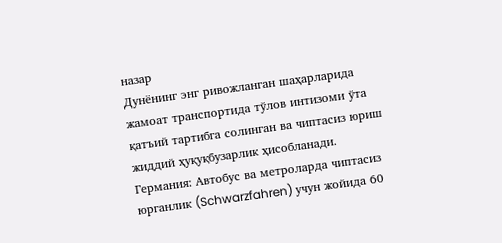назар
Дунёнинг энг ривожланган шаҳарларида жамоат транспортида тўлов интизоми ўта қатъий тартибга солинган ва чиптасиз юриш жиддий ҳуқуқбузарлик ҳисобланади.
Германия: Автобус ва метроларда чиптасиз юрганлик (Schwarzfahren) учун жойида 60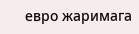евро жаримага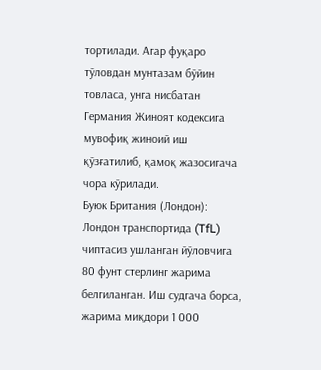тортилади. Агар фуқаро тўловдан мунтазам бўйин товласа, унга нисбатан Германия Жиноят кодексига мувофиқ жиноий иш қўзғатилиб, қамоқ жазосигача чора кўрилади.
Буюк Британия (Лондон): Лондон транспортида (TfL) чиптасиз ушланган йўловчига 80 фунт стерлинг жарима белгиланган. Иш судгача борса, жарима миқдори 1 000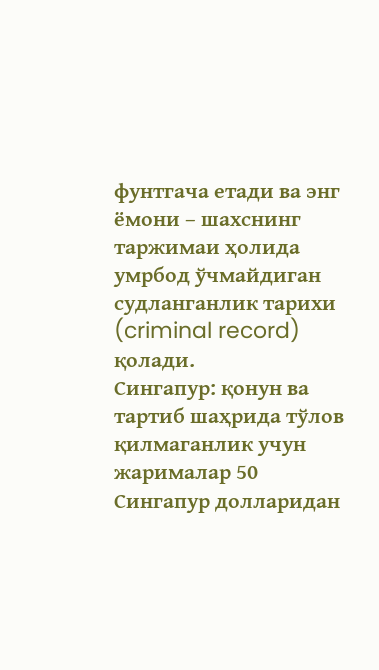фунтгача етади ва энг ёмони – шахснинг таржимаи ҳолида умрбод ўчмайдиган судланганлик тарихи (criminal record) қолади.
Сингапур: қонун ва тартиб шаҳрида тўлов қилмаганлик учун жарималар 50 Сингапур долларидан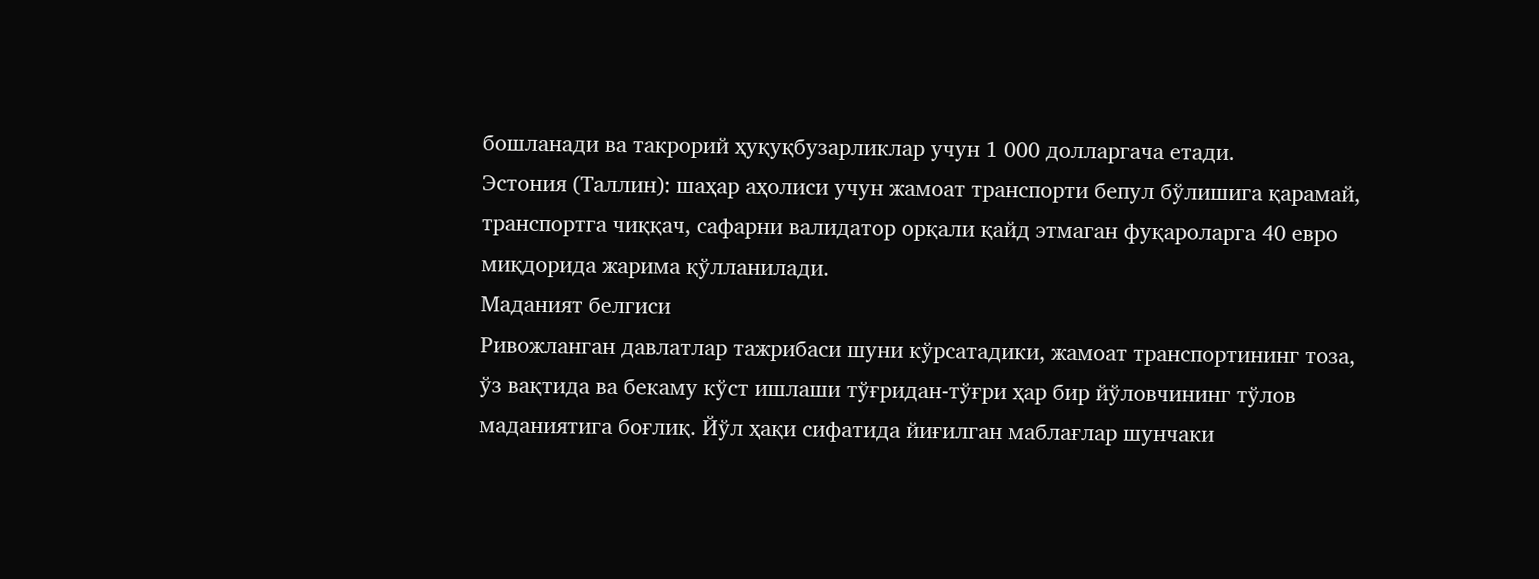бошланади ва такрорий ҳуқуқбузарликлар учун 1 000 долларгача етади.
Эстония (Таллин): шаҳар аҳолиси учун жамоат транспорти бепул бўлишига қарамай, транспортга чиққач, сафарни валидатор орқали қайд этмаган фуқароларга 40 евро миқдорида жарима қўлланилади.
Маданият белгиси
Ривожланган давлатлар тажрибаси шуни кўрсатадики, жамоат транспортининг тоза, ўз вақтида ва бекаму кўст ишлаши тўғридан-тўғри ҳар бир йўловчининг тўлов маданиятига боғлиқ. Йўл ҳақи сифатида йиғилган маблағлар шунчаки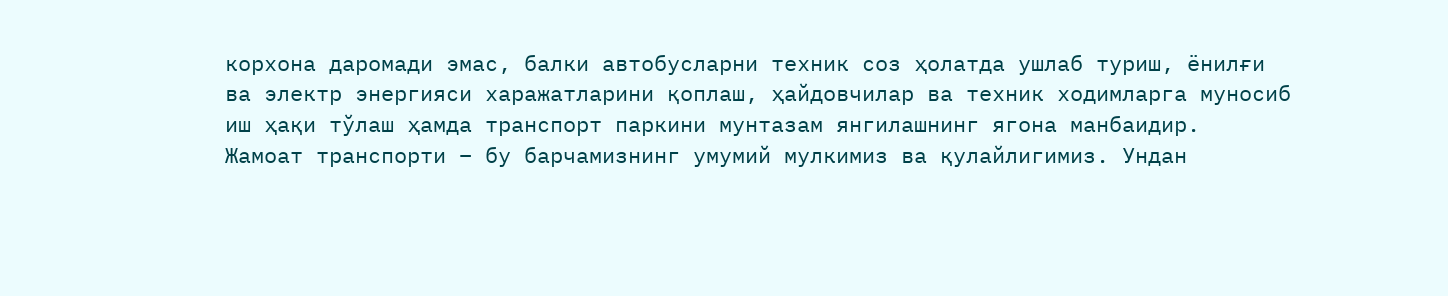корхона даромади эмас, балки автобусларни техник соз ҳолатда ушлаб туриш, ёнилғи ва электр энергияси харажатларини қоплаш, ҳайдовчилар ва техник ходимларга муносиб иш ҳақи тўлаш ҳамда транспорт паркини мунтазам янгилашнинг ягона манбаидир.
Жамоат транспорти – бу барчамизнинг умумий мулкимиз ва қулайлигимиз. Ундан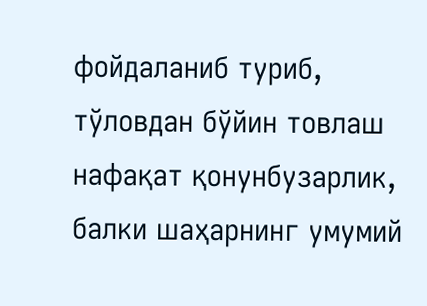фойдаланиб туриб, тўловдан бўйин товлаш нафақат қонунбузарлик, балки шаҳарнинг умумий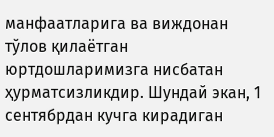манфаатларига ва виждонан тўлов қилаётган юртдошларимизга нисбатан ҳурматсизликдир. Шундай экан, 1 сентябрдан кучга кирадиган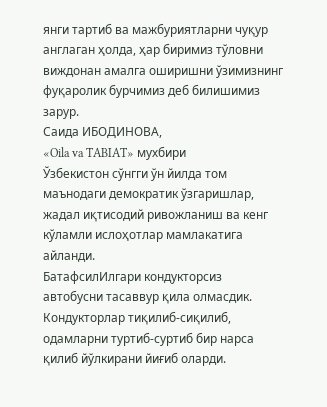янги тартиб ва мажбуриятларни чуқур англаган ҳолда, ҳар биримиз тўловни виждонан амалга оширишни ўзимизнинг фуқаролик бурчимиз деб билишимиз зарур.
Саида ИБОДИНОВА,
«Oila va TABIAT» мухбири
Ўзбекистон сўнгги ўн йилда том маънодаги демократик ўзгаришлар, жадал иқтисодий ривожланиш ва кенг кўламли ислоҳотлар мамлакатига айланди.
БатафсилИлгари кондукторсиз автобусни тасаввур қила олмасдик. Кондукторлар тиқилиб-сиқилиб, одамларни туртиб-суртиб бир нарса қилиб йўлкирани йиғиб оларди.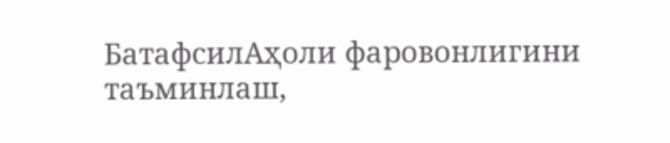БатафсилАҳоли фаровонлигини таъминлаш,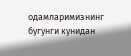одамларимизнинг бугунги кунидан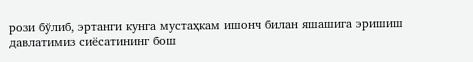рози бўлиб, эртанги кунга мустаҳкам ишонч билан яшашига эришиш давлатимиз сиёсатининг бош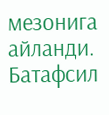мезонига айланди.
Батафсил